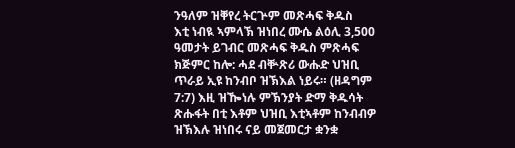ንዓለም ዝቐየረ ትርጕም መጽሓፍ ቅዱስ
እቲ ነብዪ ኣምላኽ ዝነበረ ሙሴ ልዕሊ 3,500 ዓመታት ይገብር መጽሓፍ ቅዱስ ምጽሓፍ ክጅምር ከሎ: ሓደ ብቝጽሪ ውሑድ ህዝቢ ጥራይ ኢዩ ከንብቦ ዝኽእል ነይሩ። (ዘዳግም 7:7) እዚ ዝዀነሉ ምኽንያት ድማ ቅዱሳት ጽሑፋት በቲ እቶም ህዝቢ እቲኣቶም ከንብብዎ ዝኽእሉ ዝነበሩ ናይ መጀመርታ ቋንቋ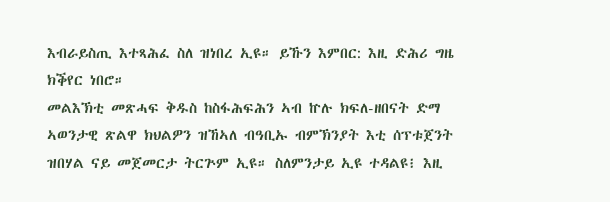እብራይስጢ እተጻሕፈ ስለ ዝነበረ ኢዩ። ይኹን እምበር: እዚ ድሕሪ ግዜ ክቕየር ነበሮ።
መልእኽቲ መጽሓፍ ቅዱስ ከስፋሕፍሕን ኣብ ኵሉ ክፍለ-ዘበናት ድማ ኣወንታዊ ጽልዋ ክህልዎን ዝኸኣለ ብዓቢኡ ብምኽንያት እቲ ሰፕቱጀንት ዝበሃል ናይ መጀመርታ ትርጕም ኢዩ። ስለምንታይ ኢዩ ተዳልዩ፧ እዚ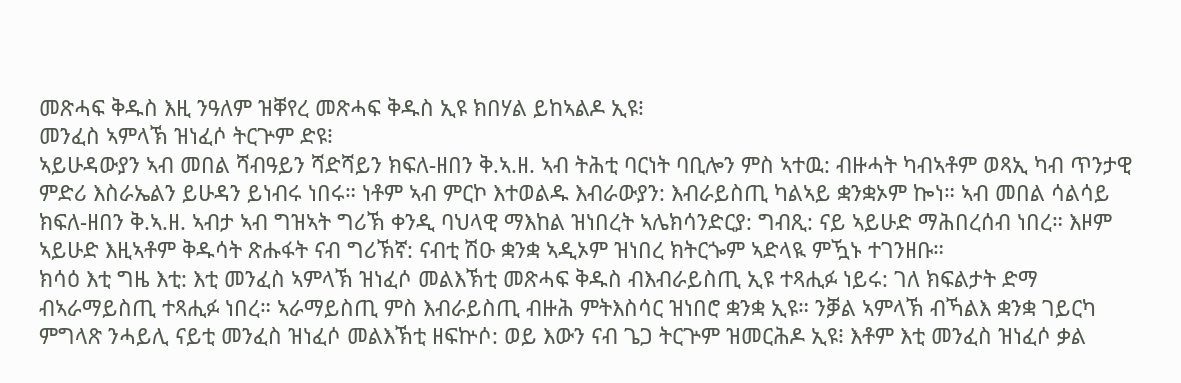መጽሓፍ ቅዱስ እዚ ንዓለም ዝቐየረ መጽሓፍ ቅዱስ ኢዩ ክበሃል ይከኣልዶ ኢዩ፧
መንፈስ ኣምላኽ ዝነፈሶ ትርጕም ድዩ፧
ኣይሁዳውያን ኣብ መበል ሻብዓይን ሻድሻይን ክፍለ-ዘበን ቅ.ኣ.ዘ. ኣብ ትሕቲ ባርነት ባቢሎን ምስ ኣተዉ: ብዙሓት ካብኣቶም ወጻኢ ካብ ጥንታዊ ምድሪ እስራኤልን ይሁዳን ይነብሩ ነበሩ። ነቶም ኣብ ምርኮ እተወልዱ እብራውያን: እብራይስጢ ካልኣይ ቋንቋኦም ኰነ። ኣብ መበል ሳልሳይ ክፍለ-ዘበን ቅ.ኣ.ዘ. ኣብታ ኣብ ግዝኣት ግሪኽ ቀንዲ ባህላዊ ማእከል ዝነበረት ኣሌክሳንድርያ: ግብጺ: ናይ ኣይሁድ ማሕበረሰብ ነበረ። እዞም ኣይሁድ እዚኣቶም ቅዱሳት ጽሑፋት ናብ ግሪኽኛ: ናብቲ ሽዑ ቋንቋ ኣዲኦም ዝነበረ ክትርጐም ኣድላዪ ምዃኑ ተገንዘቡ።
ክሳዕ እቲ ግዜ እቲ: እቲ መንፈስ ኣምላኽ ዝነፈሶ መልእኽቲ መጽሓፍ ቅዱስ ብእብራይስጢ ኢዩ ተጻሒፉ ነይሩ: ገለ ክፍልታት ድማ ብኣራማይስጢ ተጻሒፉ ነበረ። ኣራማይስጢ ምስ እብራይስጢ ብዙሕ ምትእስሳር ዝነበሮ ቋንቋ ኢዩ። ንቓል ኣምላኽ ብኻልእ ቋንቋ ገይርካ ምግላጽ ንሓይሊ ናይቲ መንፈስ ዝነፈሶ መልእኽቲ ዘፍኵሶ: ወይ እውን ናብ ጌጋ ትርጕም ዝመርሕዶ ኢዩ፧ እቶም እቲ መንፈስ ዝነፈሶ ቃል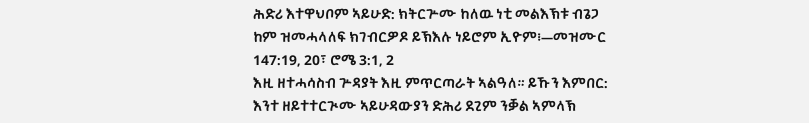ሕድሪ እተዋህቦም ኣይሁድ: ክትርጕሙ ከለዉ ነቲ መልእኽቱ ብጌጋ ከም ዝመሓላለፍ ክገብርዎዶ ይኽእሉ ነይሮም ኢዮም፧—መዝሙር 147:19, 20፣ ሮሜ 3:1, 2
እዚ ዘተሓሳስብ ጕዳያት እዚ ምጥርጣራት ኣልዓለ። ይኹን እምበር: እንተ ዘይተተርጒሙ ኣይሁዳውያን ድሕሪ ደጊም ንቓል ኣምላኽ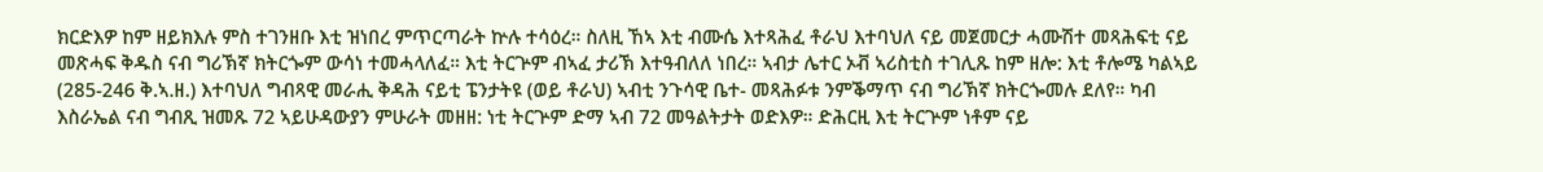ክርድእዎ ከም ዘይክእሉ ምስ ተገንዘቡ እቲ ዝነበረ ምጥርጣራት ኵሉ ተሳዕረ። ስለዚ ኸኣ እቲ ብሙሴ እተጻሕፈ ቶራህ እተባህለ ናይ መጀመርታ ሓሙሽተ መጻሕፍቲ ናይ መጽሓፍ ቅዱስ ናብ ግሪኽኛ ክትርጐም ውሳነ ተመሓላለፈ። እቲ ትርጕም ብኣፈ ታሪኽ እተዓብለለ ነበረ። ኣብታ ሌተር ኦቭ ኣሪስቲስ ተገሊጹ ከም ዘሎ: እቲ ቶሎሜ ካልኣይ (285-246 ቅ.ኣ.ዘ.) እተባህለ ግብጻዊ መራሒ ቅዳሕ ናይቲ ፔንታትዩ (ወይ ቶራህ) ኣብቲ ንጉሳዊ ቤተ- መጻሕፉቱ ንምቕማጥ ናብ ግሪኽኛ ክትርጐመሉ ደለየ። ካብ እስራኤል ናብ ግብጺ ዝመጹ 72 ኣይሁዳውያን ምሁራት መዘዘ: ነቲ ትርጕም ድማ ኣብ 72 መዓልትታት ወድእዎ። ድሕርዚ እቲ ትርጕም ነቶም ናይ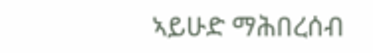ኣይሁድ ማሕበረሰብ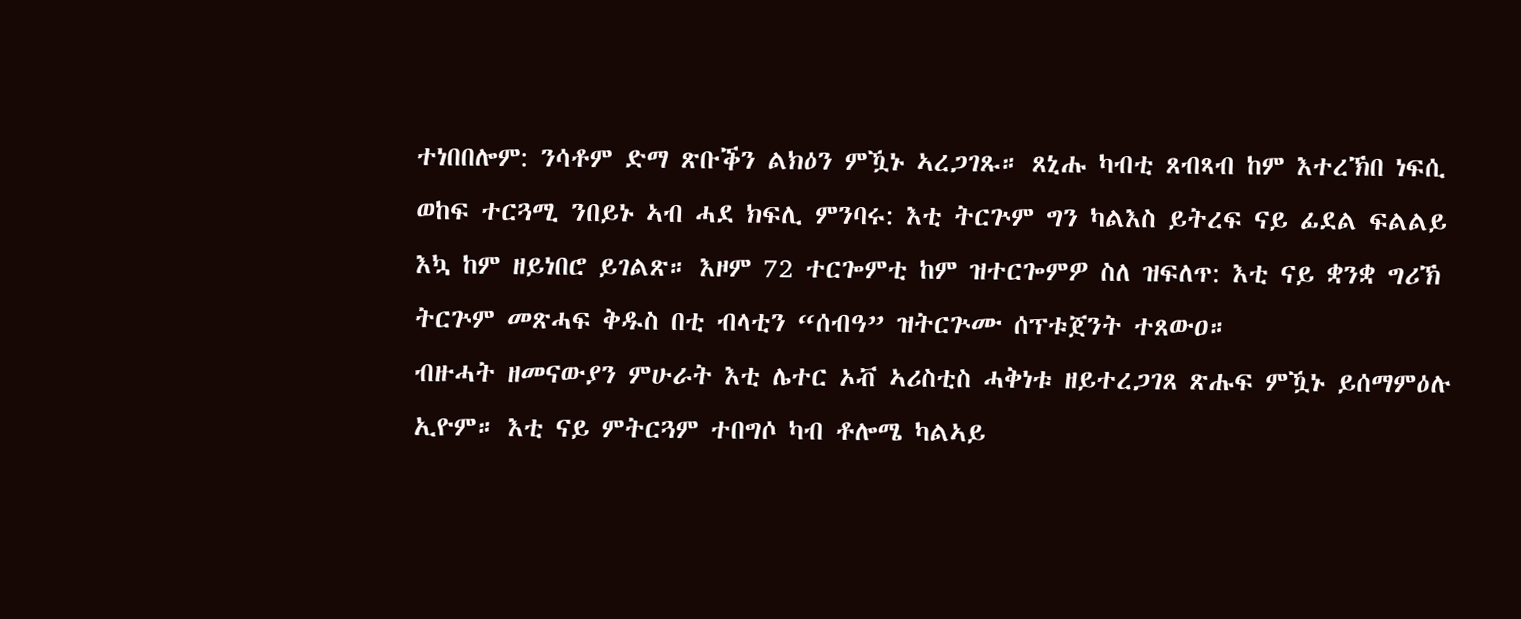ተነበበሎም: ንሳቶም ድማ ጽቡቕን ልክዕን ምዃኑ ኣረጋገጹ። ጸኒሑ ካብቲ ጸብጻብ ከም እተረኽበ ነፍሲ ወከፍ ተርጓሚ ንበይኑ ኣብ ሓደ ክፍሊ ምንባሩ: እቲ ትርጕም ግን ካልእስ ይትረፍ ናይ ፊደል ፍልልይ እኳ ከም ዘይነበሮ ይገልጽ። እዞም 72 ተርጐምቲ ከም ዝተርጐምዎ ስለ ዝፍለጥ: እቲ ናይ ቋንቋ ግሪኽ ትርጕም መጽሓፍ ቅዱስ በቲ ብላቲን “ሰብዓ” ዝትርጕሙ ሰፕቱጀንት ተጸውዐ።
ብዙሓት ዘመናውያን ምሁራት እቲ ሌተር ኦቭ ኣሪስቲስ ሓቅነቱ ዘይተረጋገጸ ጽሑፍ ምዃኑ ይሰማምዕሉ ኢዮም። እቲ ናይ ምትርጓም ተበግሶ ካብ ቶሎሜ ካልኣይ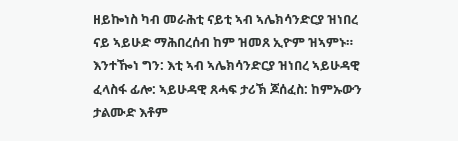ዘይኰነስ ካብ መራሕቲ ናይቲ ኣብ ኣሌክሳንድርያ ዝነበረ ናይ ኣይሁድ ማሕበረሰብ ከም ዝመጸ ኢዮም ዝኣምኑ። እንተዀነ ግን: እቲ ኣብ ኣሌክሳንድርያ ዝነበረ ኣይሁዳዊ ፈላስፋ ፊሎ: ኣይሁዳዊ ጸሓፍ ታሪኽ ጆሰፈስ: ከምኡውን ታልሙድ እቶም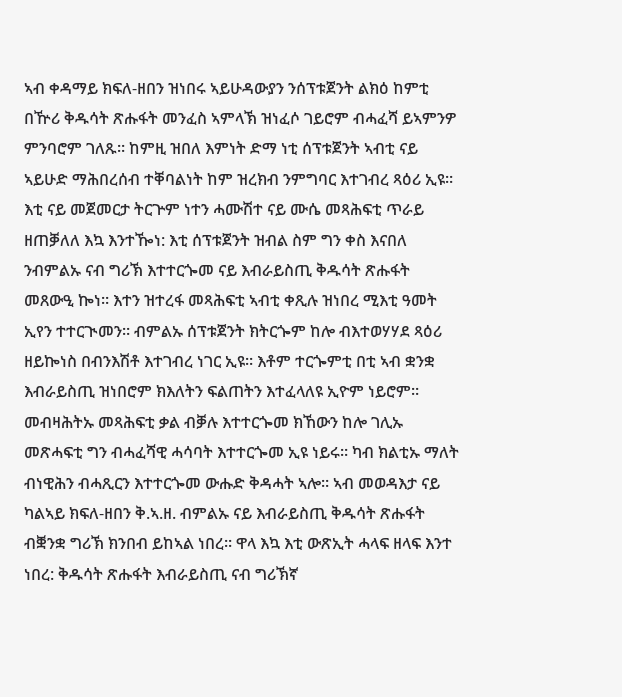ኣብ ቀዳማይ ክፍለ-ዘበን ዝነበሩ ኣይሁዳውያን ንሰፕቱጀንት ልክዕ ከምቲ በዅሪ ቅዱሳት ጽሑፋት መንፈስ ኣምላኽ ዝነፈሶ ገይሮም ብሓፈሻ ይኣምንዎ ምንባሮም ገለጹ። ከምዚ ዝበለ እምነት ድማ ነቲ ሰፕቱጀንት ኣብቲ ናይ ኣይሁድ ማሕበረሰብ ተቐባልነት ከም ዝረክብ ንምግባር እተገብረ ጻዕሪ ኢዩ።
እቲ ናይ መጀመርታ ትርጕም ነተን ሓሙሽተ ናይ ሙሴ መጻሕፍቲ ጥራይ ዘጠቓለለ እኳ እንተዀነ: እቲ ሰፕቱጀንት ዝብል ስም ግን ቀስ እናበለ ንብምልኡ ናብ ግሪኽ እተተርጐመ ናይ እብራይስጢ ቅዱሳት ጽሑፋት መጸውዒ ኰነ። እተን ዝተረፋ መጻሕፍቲ ኣብቲ ቀጺሉ ዝነበረ ሚእቲ ዓመት ኢየን ተተርጒመን። ብምልኡ ሰፕቱጀንት ክትርጐም ከሎ ብእተወሃሃደ ጻዕሪ ዘይኰነስ በብንእሽቶ እተገብረ ነገር ኢዩ። እቶም ተርጐምቲ በቲ ኣብ ቋንቋ እብራይስጢ ዝነበሮም ክእለትን ፍልጠትን እተፈላለዩ ኢዮም ነይሮም። መብዛሕትኡ መጻሕፍቲ ቃል ብቓሉ እተተርጐመ ክኸውን ከሎ ገሊኡ መጽሓፍቲ ግን ብሓፈሻዊ ሓሳባት እተተርጐመ ኢዩ ነይሩ። ካብ ክልቲኡ ማለት ብነዊሕን ብሓጺርን እተተርጐመ ውሑድ ቅዳሓት ኣሎ። ኣብ መወዳእታ ናይ ካልኣይ ክፍለ-ዘበን ቅ.ኣ.ዘ. ብምልኡ ናይ እብራይስጢ ቅዱሳት ጽሑፋት ብቛንቋ ግሪኽ ክንበብ ይከኣል ነበረ። ዋላ እኳ እቲ ውጽኢት ሓላፍ ዘላፍ እንተ ነበረ: ቅዱሳት ጽሑፋት እብራይስጢ ናብ ግሪኽኛ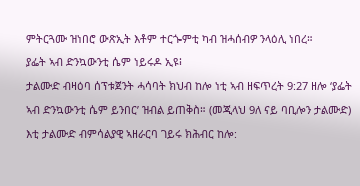ምትርጓሙ ዝነበሮ ውጽኢት እቶም ተርጐምቲ ካብ ዝሓሰብዎ ንላዕሊ ነበረ።
ያፌት ኣብ ድንኳውንቲ ሴም ነይሩዶ ኢዩ፧
ታልሙድ ብዛዕባ ሰፕቱጀንት ሓሳባት ክህብ ከሎ ነቲ ኣብ ዘፍጥረት 9:27 ዘሎ ‘ያፌት ኣብ ድንኳውንቲ ሴም ይንበር’ ዝብል ይጠቅስ። (መጂላህ 9ለ ናይ ባቢሎን ታልሙድ) እቲ ታልሙድ ብምሳልያዊ ኣዘራርባ ገይሩ ክሕብር ከሎ: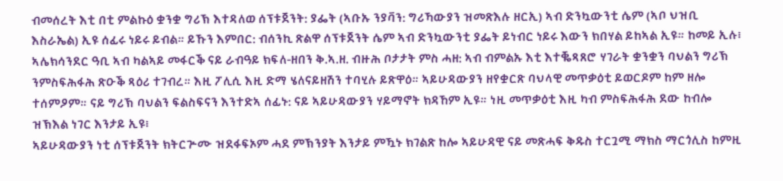ብመሰረት እቲ በቲ ምልኩዕ ቋንቋ ግሪኽ እተዳለወ ሰፕቱጀንት: ያፌት (ኣቡኡ ንያቫን: ግሪኻውያን ዝመጽእሉ ዘርኢ) ኣብ ድንኳውንቲ ሴም (ኣቦ ህዝቢ እስራኤል) ኢዩ ሰፊሩ ነይሩ ይብል። ይኹን እምበር: ብሰንኪ ጽልዋ ሰፕቱጀንት ሴም ኣብ ድንኳውንቲ ያፌት ይነብር ነይሩ እውን ክበሃል ይከኣል ኢዩ። ከመይ ኢሉ፧
ኣሌክሳንደር ዓቢ ኣብ ካልኣይ መፋርቕ ናይ ራብዓይ ክፍለ-ዘበን ቅ.ኣ.ዘ. ብዙሕ ቦታታት ምስ ሓዘ: ኣብ ብምልኡ እቲ እተቘጻጸሮ ሃገራት ቋንቋን ባህልን ግሪኽ ንምስፍሕፋሕ ጽዑቕ ጻዕሪ ተገብረ። እዚ ፖሊሲ እዚ ድማ ሄለናይዘሽን ተባሂሉ ይጽዋዕ። ኣይሁዳውያን ዘየቋርጽ ባህላዊ መጥቃዕቲ ይወርዶም ከም ዘሎ ተሰምዖም። ናይ ግሪኽ ባህልን ፍልስፍናን እንተድኣ ሰፊኑ: ናይ ኣይሁዳውያን ሃይማኖት ክዳኸም ኢዩ። ነዚ መጥቃዕቲ እዚ ካብ ምስፍሕፋሕ ደው ከብሎ ዝኽእል ነገር እንታይ ኢዩ፧
ኣይሁዳውያን ነቲ ሰፕቱጀንት ክትርጕሙ ዝደፋፍኦም ሓደ ምኽንያት እንታይ ምዃኑ ክገልጽ ከሎ ኣይሁዳዊ ናይ መጽሓፍ ቅዱስ ተርጓሚ ማክስ ማርጎሊስ ከምዚ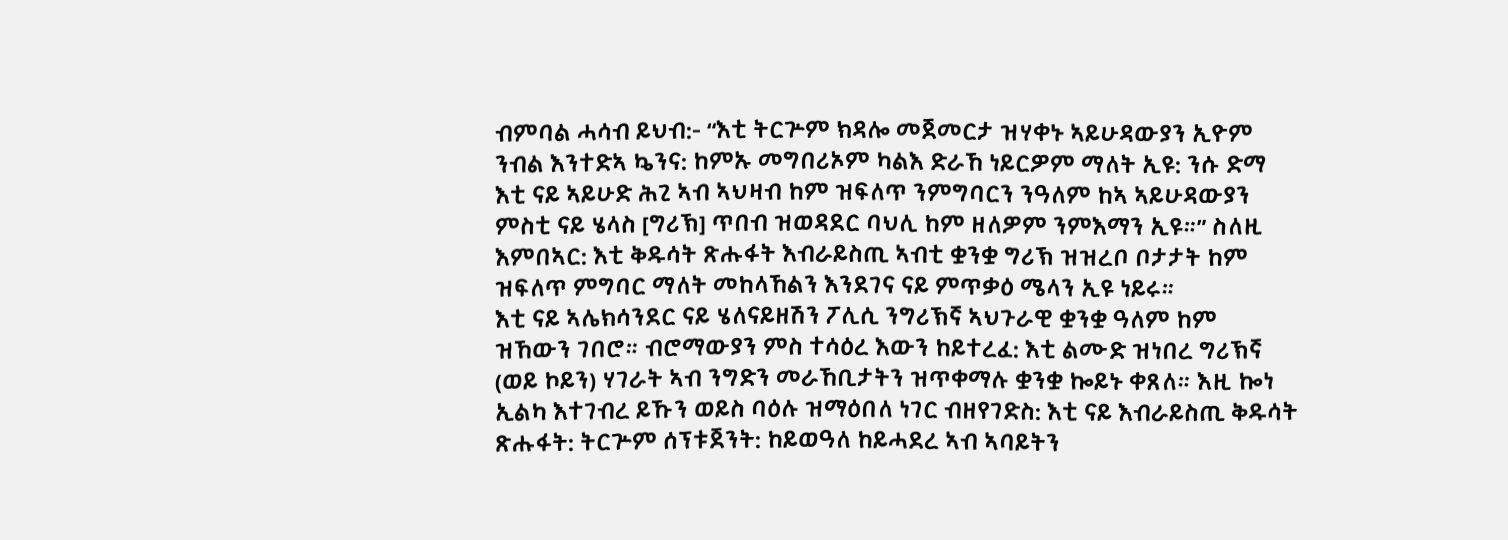ብምባል ሓሳብ ይህብ:- “እቲ ትርጕም ክዳሎ መጀመርታ ዝሃቀኑ ኣይሁዳውያን ኢዮም ንብል እንተድኣ ኴንና: ከምኡ መግበሪኦም ካልእ ድራኸ ነይርዎም ማለት ኢዩ: ንሱ ድማ እቲ ናይ ኣይሁድ ሕጊ ኣብ ኣህዛብ ከም ዝፍለጥ ንምግባርን ንዓለም ከኣ ኣይሁዳውያን ምስቲ ናይ ሄላስ [ግሪኽ] ጥበብ ዝወዳደር ባህሊ ከም ዘለዎም ንምእማን ኢዩ።” ስለዚ እምበኣር: እቲ ቅዱሳት ጽሑፋት እብራይስጢ ኣብቲ ቋንቋ ግሪኽ ዝዝረቦ ቦታታት ከም ዝፍለጥ ምግባር ማለት መከላኸልን እንደገና ናይ ምጥቃዕ ሜላን ኢዩ ነይሩ።
እቲ ናይ ኣሌክሳንደር ናይ ሄለናይዘሽን ፖሊሲ ንግሪኽኛ ኣህጉራዊ ቋንቋ ዓለም ከም ዝኸውን ገበሮ። ብሮማውያን ምስ ተሳዕረ እውን ከይተረፈ: እቲ ልሙድ ዝነበረ ግሪኽኛ (ወይ ኮይን) ሃገራት ኣብ ንግድን መራኸቢታትን ዝጥቀማሉ ቋንቋ ኰይኑ ቀጸለ። እዚ ኰነ ኢልካ እተገብረ ይኹን ወይስ ባዕሉ ዝማዕበለ ነገር ብዘየገድስ: እቲ ናይ እብራይስጢ ቅዱሳት ጽሑፋት: ትርጕም ሰፕቱጀንት: ከይወዓለ ከይሓደረ ኣብ ኣባይትን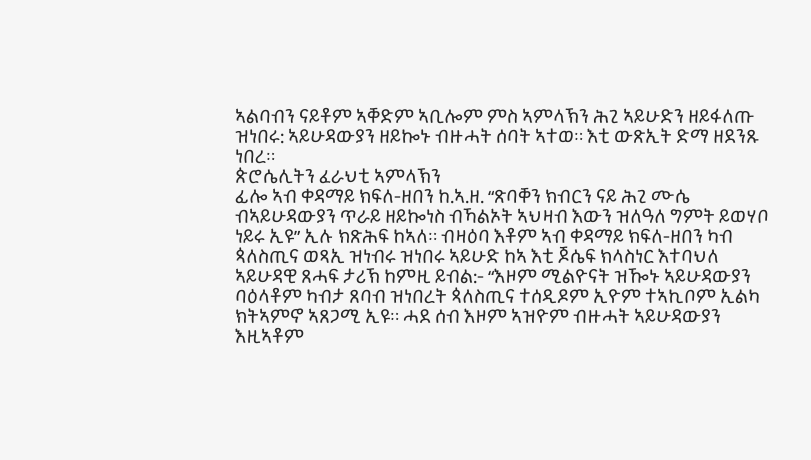ኣልባብን ናይቶም ኣቐድም ኣቢሎም ምስ ኣምላኽን ሕጊ ኣይሁድን ዘይፋለጡ ዝነበሩ: ኣይሁዳውያን ዘይኰኑ ብዙሓት ሰባት ኣተወ። እቲ ውጽኢት ድማ ዘደንጹ ነበረ።
ጵሮሴሊትን ፈራህቲ ኣምላኽን
ፊሎ ኣብ ቀዳማይ ክፍለ-ዘበን ከ.ኣ.ዘ. “ጽባቐን ክብርን ናይ ሕጊ ሙሴ ብኣይሁዳውያን ጥራይ ዘይኰነስ ብኻልኦት ኣህዛብ እውን ዝለዓለ ግምት ይወሃቦ ነይሩ ኢዩ” ኢሉ ክጽሕፍ ከኣለ። ብዛዕባ እቶም ኣብ ቀዳማይ ክፍለ-ዘበን ካብ ጳለስጢና ወጻኢ ዝነብሩ ዝነበሩ ኣይሁድ ከኣ እቲ ጆሴፍ ክላስነር እተባህለ ኣይሁዳዊ ጸሓፍ ታሪኽ ከምዚ ይብል:- “እዞም ሚልዮናት ዝዀኑ ኣይሁዳውያን ባዕላቶም ካብታ ጸባብ ዝነበረት ጳለስጢና ተሰዲዶም ኢዮም ተኣኪቦም ኢልካ ክትኣምኖ ኣጸጋሚ ኢዩ። ሓደ ሰብ እዞም ኣዝዮም ብዙሓት ኣይሁዳውያን እዚኣቶም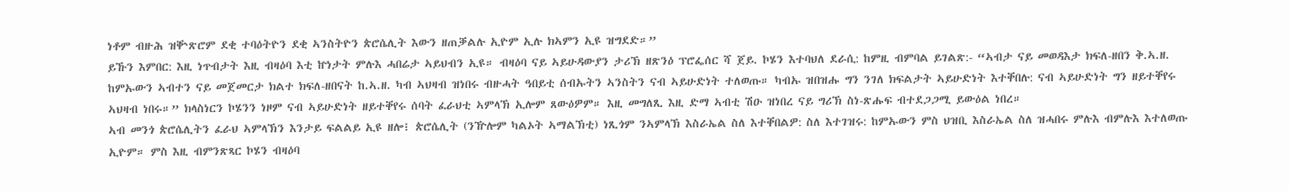ነቶም ብዙሕ ዝቝጽሮም ደቂ ተባዕትዮን ደቂ ኣንስትዮን ጵሮሴሊት እውን ዘጠቓልሉ ኢዮም ኢሉ ክኣምን ኢዩ ዝግደድ።”
ይኹን እምበር: እዚ ነጥብታት እዚ ብዛዕባ እቲ ኵነታት ምሉእ ሓበሬታ ኣይህብን ኢዩ። ብዛዕባ ናይ ኣይሁዳውያን ታሪኽ ዘጽንዕ ፕሮፌሰር ሻ ጀይ. ኮሄን እተባህለ ደራሲ: ከምዚ ብምባል ይገልጽ:- “ኣብታ ናይ መወዳእታ ክፍለ-ዘበን ቅ.ኣ.ዘ. ከምኡውን ኣብተን ናይ መጀመርታ ክልተ ክፍለ-ዘበናት ከ.ኣ.ዘ. ካብ ኣህዛብ ዝነበሩ ብዙሓት ዓበይቲ ሰብኡትን ኣንስትን ናብ ኣይሁድነት ተለወጡ። ካብኡ ዝበዝሑ ግን ንገለ ክፍልታት ኣይሁድነት እተቐበሉ: ናብ ኣይሁድነት ግን ዘይተቐየሩ ኣህዛብ ነበሩ።” ክላስነርን ኮሄንን ነዞም ናብ ኣይሁድነት ዘይተቐየሩ ሰባት ፈራህቲ ኣምላኽ ኢሎም ጸውዕዎም። እዚ መግለጺ እዚ ድማ ኣብቲ ሽዑ ዝነበረ ናይ ግሪኽ ስነ-ጽሑፍ ብተደጋጋሚ ይውዕል ነበረ።
ኣብ መንጎ ጵሮሴሊትን ፈራህ ኣምላኽን እንታይ ፍልልይ ኢዩ ዘሎ፧ ጵሮሴሊት (ንዅሎም ካልኦት ኣማልኽቲ) ነጺጎም ንኣምላኽ እስራኤል ስለ እተቐበልዎ: ስለ እተገዝሩ: ከምኡውን ምስ ህዝቢ እስራኤል ስለ ዝሓበሩ ምሉእ ብምሉእ እተለወጡ ኢዮም። ምስ እዚ ብምንጽጻር ኮሄን ብዛዕባ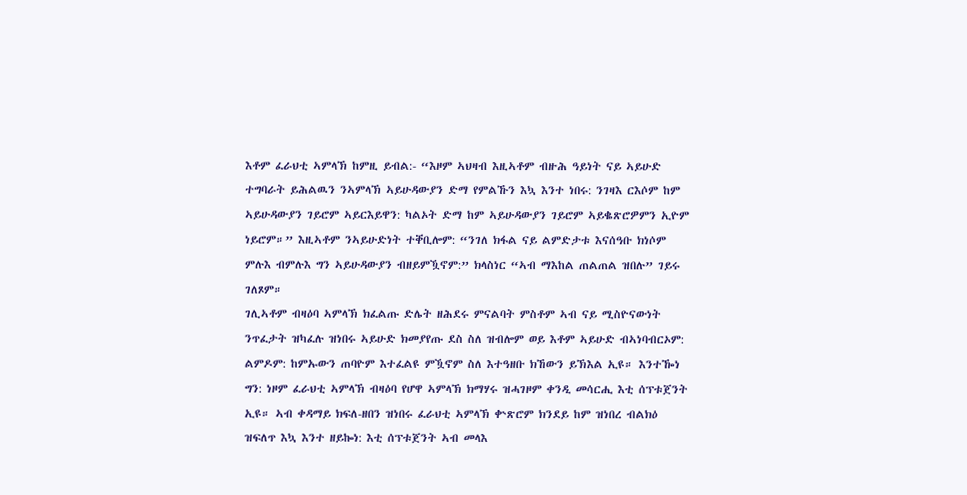እቶም ፈራህቲ ኣምላኽ ከምዚ ይብል:- “እዞም ኣህዛብ እዚኣቶም ብዙሕ ዓይነት ናይ ኣይሁድ ተግባራት ይሕልዉን ንኣምላኽ ኣይሁዳውያን ድማ የምልኹን እኳ እንተ ነበሩ: ንገዛእ ርእሶም ከም ኣይሁዳውያን ገይሮም ኣይርእይዋን: ካልኦት ድማ ከም ኣይሁዳውያን ገይሮም ኣይቈጽሮዎምን ኢዮም ነይሮም።” እዚኣቶም ንኣይሁድነት ተቐቢሎም: “ንገለ ክፋል ናይ ልምድታቱ እናሰዓቡ ክነሶም ምሉእ ብምሉእ ግን ኣይሁዳውያን ብዘይምዃኖም:” ክላስነር “ኣብ ማእከል ጠልጠል ዝበሉ” ገይሩ ገለጾም።
ገሊኣቶም ብዛዕባ ኣምላኽ ክፈልጡ ድሌት ዘሕደሩ ምናልባት ምስቶም ኣብ ናይ ሚስዮናውነት ንጥፈታት ዝካፈሉ ዝነበሩ ኣይሁድ ክመያየጡ ደስ ስለ ዝብሎም ወይ እቶም ኣይሁድ ብኣነባብርኦም: ልምዶም: ከምኡውን ጠባዮም እተፈልዩ ምዃኖም ስለ እተዓዘቡ ክኸውን ይኽእል ኢዩ። እንተዀነ ግን: ነዞም ፈራህቲ ኣምላኽ ብዛዕባ የሆዋ ኣምላኽ ክማሃሩ ዝሓገዞም ቀንዲ መሳርሒ እቲ ሰፕቱጀንት ኢዩ። ኣብ ቀዳማይ ክፍለ-ዘበን ዝነበሩ ፈራህቲ ኣምላኽ ቍጽሮም ክንደይ ከም ዝነበረ ብልክዕ ዝፍለጥ እኳ እንተ ዘይኰነ: እቲ ሰፕቱጀንት ኣብ መላእ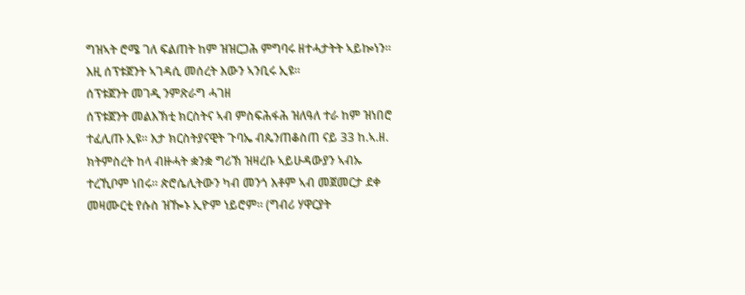ግዝኣት ሮሜ ገለ ፍልጠት ከም ዝዝርጋሕ ምግባሩ ዘተሓታትት ኣይኰነን። እዚ ሰፕቱጀንት ኣገዳሲ መሰረት እውን ኣንቢሩ ኢዩ።
ሰፕቱጀንት መገዲ ንምጽራግ ሓገዘ
ሰፕቱጀንት መልእኽቲ ክርስትና ኣብ ምስፍሕፋሕ ዝለዓለ ተራ ከም ዝነበሮ ተፈሊጡ ኢዩ። እታ ክርስትያናዊት ጉባኤ ብጴንጠቆስጠ ናይ 33 ከ.ኣ.ዘ. ክትምስረት ከላ ብዙሓት ቋንቋ ግሪኽ ዝዛረቡ ኣይሁዳውያን ኣብኡ ተረኺቦም ነበሩ። ጵሮሴሊትውን ካብ መንጎ እቶም ኣብ መጀመርታ ደቀ መዛሙርቲ የሱስ ዝዀኑ ኢዮም ነይሮም። (ግብሪ ሃዋርያት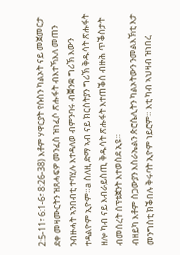2:5-11፣ 6:1-6፣ 8:26-38) እቶም ሃዋርያት የሱስን ካልኦት ናይ መጀመርታ ደቀ መዛሙርትን ዝጸሓፍዎ መንፈስ ዝነፈሶ ጽሑፋት ብእተኻእለ መጠን ንብዙሓት ኣንበብቲ ተባሂሉ እተዳለወ ብምንባሩ ብቛንቋ ግሪኽ እውን ተዳልዮም ኢዮም።a ስለዚ ድማ ኣብ ናይ ክርስትያን ግሪኽ ቅዱሳት ጽሑፋት ዘሎ ካብ ናይ እብራይስጢ ቅዱሳት ጽሑፋት እተጠቕሰ ብዙሕ ጥቕስታት ብመሰረት ሰፕቱጀንት እተወስደ ኢዩ።
ብዘይካ እቶም ስጋውያን እስራኤልን ጵሮሴሊትን ካልኦትውን ንመልእኽቲ እታ መንግስቲ ክቕበሉ ቅሩባት ኢዮም ነይሮም። እቲ ካብ ኣህዛብ ዝነበረ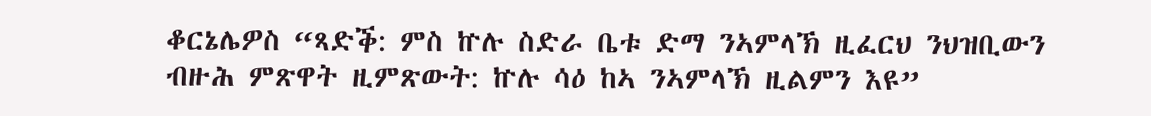ቆርኔሌዎስ “ጻድቕ: ምስ ኵሉ ስድራ ቤቱ ድማ ንኣምላኽ ዚፈርህ ንህዝቢውን ብዙሕ ምጽዋት ዚምጽውት: ኵሉ ሳዕ ከኣ ንኣምላኽ ዚልምን እዩ”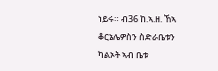ነይሩ። ብ36 ከ.ኣ.ዘ. ኸኣ ቆርኔሌዎስን ስድራቤቱን ካልኦት ኣብ ቤቱ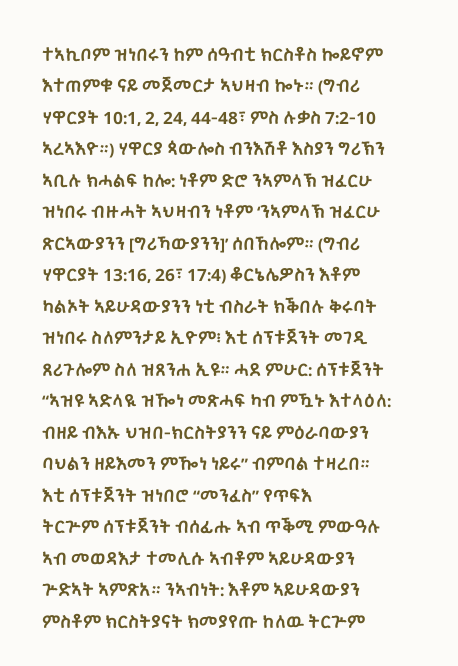ተኣኪቦም ዝነበሩን ከም ሰዓብቲ ክርስቶስ ኰይኖም እተጠምቁ ናይ መጀመርታ ኣህዛብ ኰኑ። (ግብሪ ሃዋርያት 10:1, 2, 24, 44-48፣ ምስ ሉቃስ 7:2-10 ኣረኣእዮ።) ሃዋርያ ጳውሎስ ብንእሽቶ እስያን ግሪኽን ኣቢሉ ክሓልፍ ከሎ: ነቶም ድሮ ንኣምላኽ ዝፈርሁ ዝነበሩ ብዙሓት ኣህዛብን ነቶም ‘ንኣምላኽ ዝፈርሁ ጽርኣውያንን [ግሪኻውያንን]’ ሰበኸሎም። (ግብሪ ሃዋርያት 13:16, 26፣ 17:4) ቆርኔሌዎስን እቶም ካልኦት ኣይሁዳውያንን ነቲ ብስራት ክቕበሉ ቅሩባት ዝነበሩ ስለምንታይ ኢዮም፧ እቲ ሰፕቱጀንት መገዲ ጸሪጉሎም ስለ ዝጸንሐ ኢዩ። ሓደ ምሁር: ሰፕቱጀንት “ኣዝዩ ኣድላዪ ዝዀነ መጽሓፍ ካብ ምዃኑ እተላዕለ: ብዘይ ብእኡ ህዝበ-ክርስትያንን ናይ ምዕራባውያን ባህልን ዘይእመን ምዀነ ነይሩ” ብምባል ተዛረበ።
እቲ ሰፕቱጀንት ዝነበሮ “መንፈስ” የጥፍእ
ትርጕም ሰፕቱጀንት ብሰፊሑ ኣብ ጥቕሚ ምውዓሉ ኣብ መወዳእታ ተመሊሱ ኣብቶም ኣይሁዳውያን ጕድኣት ኣምጽአ። ንኣብነት: እቶም ኣይሁዳውያን ምስቶም ክርስትያናት ክመያየጡ ከለዉ ትርጕም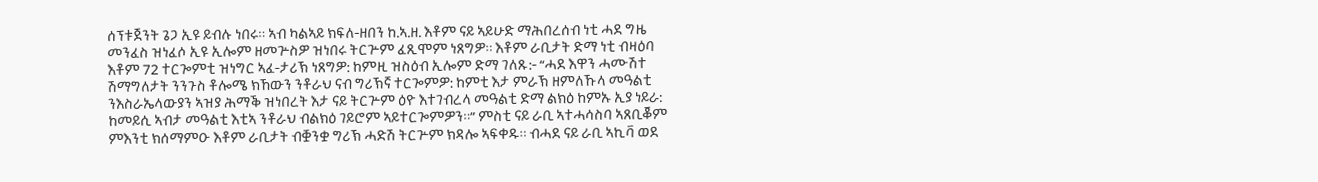ሰፕቱጀንት ጌጋ ኢዩ ይብሉ ነበሩ። ኣብ ካልኣይ ክፍለ-ዘበን ከ.ኣ.ዘ. እቶም ናይ ኣይሁድ ማሕበረሰብ ነቲ ሓደ ግዜ መንፈስ ዝነፈሶ ኢዩ ኢሎም ዘመጕስዎ ዝነበሩ ትርጕም ፈጺሞም ነጸግዎ። እቶም ራቢታት ድማ ነቲ ብዛዕባ እቶም 72 ተርጐምቲ ዝነግር ኣፈ-ታሪኽ ነጸግዎ: ከምዚ ዝስዕብ ኢሎም ድማ ገለጹ:- “ሓደ እዋን ሓሙሽተ ሽማግለታት ንንጉስ ቶሎሜ ክኸውን ንቶራህ ናብ ግሪኽኛ ተርጐምዎ: ከምቲ እታ ምራኽ ዘምለኹላ መዓልቲ ንእስራኤላውያን ኣዝያ ሕማቕ ዝነበረት እታ ናይ ትርጕም ዕዮ እተገብረላ መዓልቲ ድማ ልክዕ ከምኡ ኢያ ነይራ: ከመይሲ ኣብታ መዓልቲ እቲኣ ንቶራህ ብልክዕ ገይሮም ኣይተርጐምዎን።” ምስቲ ናይ ራቢ ኣተሓሳስባ ኣጸቢቖም ምእንቲ ክሰማምዑ እቶም ራቢታት ብቛንቋ ግሪኽ ሓድሽ ትርጕም ክዳሎ ኣፍቀዱ። ብሓደ ናይ ራቢ ኣኪቫ ወደ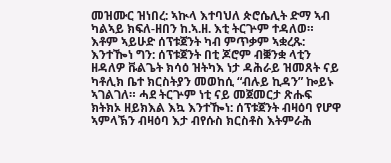መዝሙር ዝነበረ: ኣኲላ እተባህለ ጵሮሴሊት ድማ ኣብ ካልኣይ ክፍለ-ዘበን ከ.ኣ.ዘ. እቲ ትርጕም ተዳለወ።
እቶም ኣይሁድ ሰፕቱጀንት ካብ ምጥቃም ኣቋረጹ: እንተዀነ ግን: ሰፕቱጀንት በቲ ጆሮም ብቛንቋ ላቲን ዘዳለዎ ቩልጌት ክሳዕ ዝትካእ ነታ ዳሕራይ ዝመጸት ናይ ካቶሊክ ቤተ ክርስትያን መወከሲ “ብሉይ ኪዳን” ኰይኑ ኣገልገለ። ሓደ ትርጕም ነቲ ናይ መጀመርታ ጽሑፍ ክትክኦ ዘይክእል እኳ እንተዀነ: ሰፕቱጀንት ብዛዕባ የሆዋ ኣምላኽን ብዛዕባ እታ ብየሱስ ክርስቶስ እትምራሕ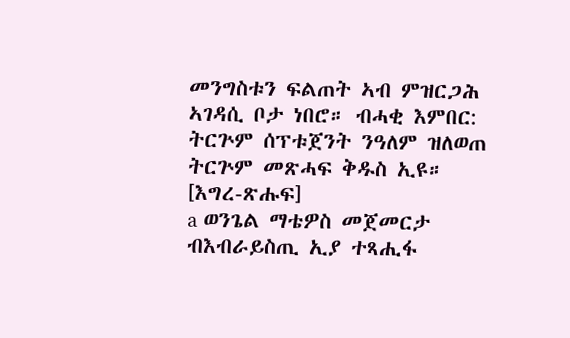መንግስቱን ፍልጠት ኣብ ምዝርጋሕ ኣገዳሲ ቦታ ነበሮ። ብሓቂ እምበር: ትርጕም ሰፕቱጀንት ንዓለም ዝለወጠ ትርጕም መጽሓፍ ቅዱስ ኢዩ።
[እግረ-ጽሑፍ]
a ወንጌል ማቴዎስ መጀመርታ ብእብራይስጢ ኢያ ተጻሒፋ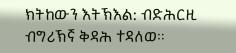ክትከውን እትኽእል: ብድሕርዚ ብግሪኽኛ ቅዳሕ ተዳለወ።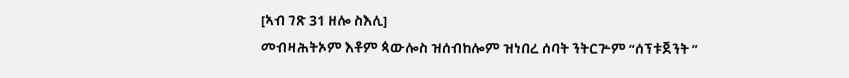[ኣብ ገጽ 31 ዘሎ ስእሊ]
መብዛሕትኦም እቶም ጳውሎስ ዝሰብከሎም ዝነበረ ሰባት ንትርጕም “ሰፕቱጀንት ”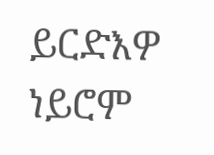ይርድእዎ ነይሮም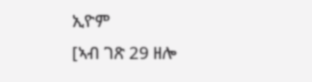ኢዮም
[ኣብ ገጽ 29 ዘሎ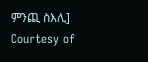ምንጪ ስእሊ]
Courtesy of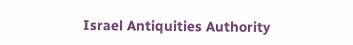Israel Antiquities Authority